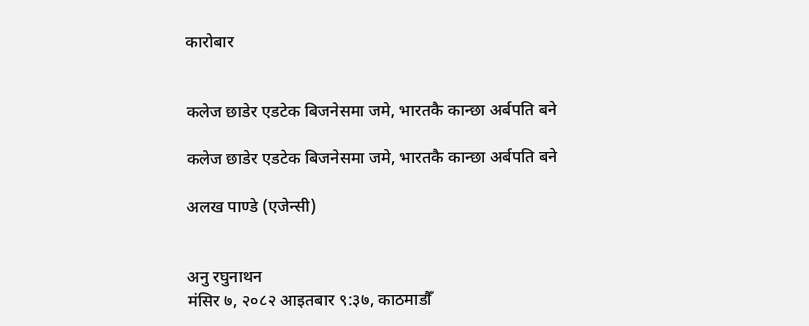कारोबार


कलेज छाडेर एडटेक बिजनेसमा जमे, भारतकै कान्छा अर्बपति बने

कलेज छाडेर एडटेक बिजनेसमा जमे, भारतकै कान्छा अर्बपति बने

अलख पाण्डे (एजेन्सी)


अनु रघुनाथन
मंसिर ७, २०८२ आइतबार ९:३७, काठमाडौँ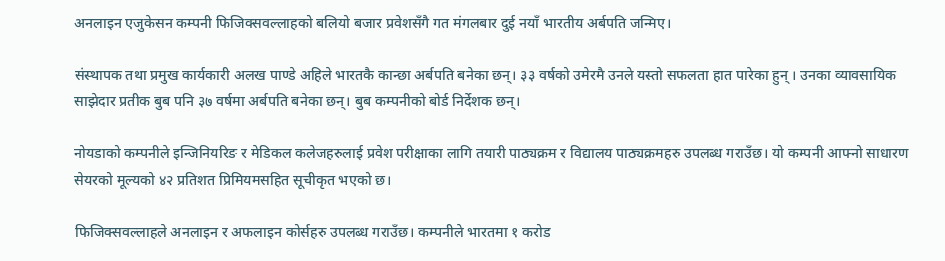अनलाइन एजुकेसन कम्पनी फिजिक्सवल्लाहको बलियो बजार प्रवेशसँगै गत मंगलबार दुई नयाँ भारतीय अर्बपति जन्मिए।

संस्थापक तथा प्रमुख कार्यकारी अलख पाण्डे अहिले भारतकै कान्छा अर्बपति बनेका छन्। ३३ वर्षको उमेरमै उनले यस्तो सफलता हात पारेका हुन् । उनका व्यावसायिक साझेदार प्रतीक बुब पनि ३७ वर्षमा अर्बपति बनेका छन्। बुब कम्पनीको बोर्ड निर्देशक छन्।

नोयडाको कम्पनीले इन्जिनियरिङ र मेडिकल कलेजहरुलाई प्रवेश परीक्षाका लागि तयारी पाठ्यक्रम र विद्यालय पाठ्यक्रमहरु उपलब्ध गराउँछ। यो कम्पनी आफ्नो साधारण सेयरको मूल्यको ४२ प्रतिशत प्रिमियमसहित सूचीकृत भएको छ।

फिजिक्सवल्लाहले अनलाइन र अफलाइन कोर्सहरु उपलब्ध गराउँछ। कम्पनीले भारतमा १ करोड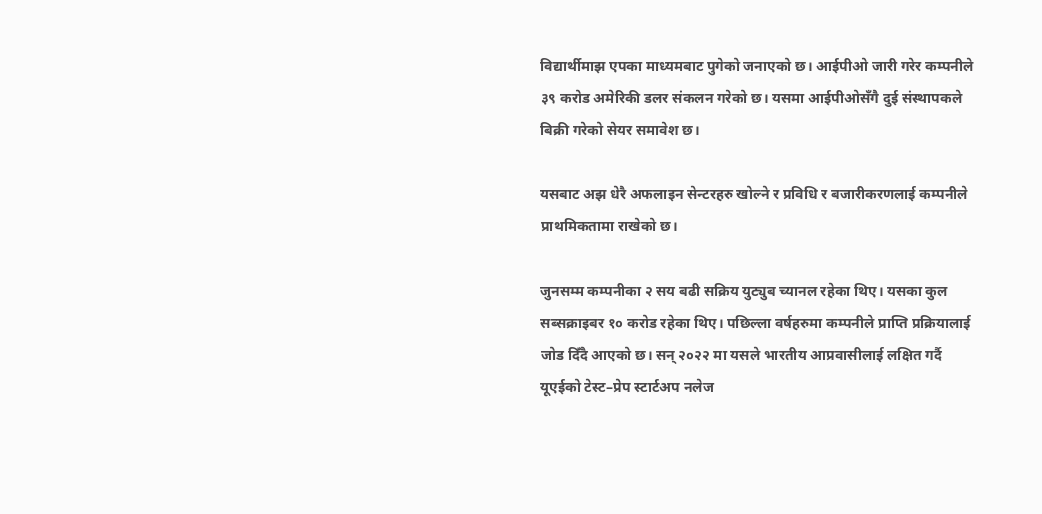विद्यार्थीमाझ एपका माध्यमबाट पुगेको जनाएको छ। आईपीओ जारी गरेर कम्पनीले ३९ करोड अमेरिकी डलर संकलन गरेको छ। यसमा आईपीओसँगै दुई संस्थापकले बिक्री गरेको सेयर समावेश छ।

यसबाट अझ धेरै अफलाइन सेन्टरहरु खोल्ने र प्रविधि र बजारीकरणलाई कम्पनीले प्राथमिकतामा राखेको छ।

जुनसम्म कम्पनीका २ सय बढी सक्रिय युट्युब च्यानल रहेका थिए। यसका कुल सब्सक्राइबर १० करोड रहेका थिए। पछिल्ला वर्षहरुमा कम्पनीले प्राप्ति प्रक्रियालाई जोड दिँदै आएको छ। सन् २०२२ मा यसले भारतीय आप्रवासीलाई लक्षित गर्दै यूएईको टेस्ट–प्रेप स्टार्टअप नलेज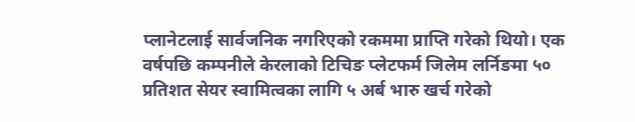प्लानेटलाई सार्वजनिक नगरिएको रकममा प्राप्ति गरेको थियो। एक वर्षपछि कम्पनीले केरलाको टिचिङ प्लेटफर्म जिलेम लर्निङमा ५० प्रतिशत सेयर स्वामित्वका लागि ५ अर्ब भारु खर्च गरेको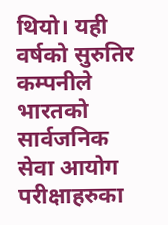थियो। यही वर्षको सुरुतिर कम्पनीले भारतको सार्वजनिक सेवा आयोग परीक्षाहरुका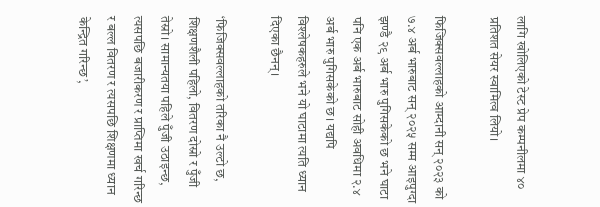लागि खोलिएको टेस्ट प्रेप कम्पनीलमा ४० प्रतिशत सेयर स्वामित्व लियो।

फिजिक्सवल्लाहको आम्दानी सन् २०२३ को ७.४ अर्ब भारुबाट सन् २०२५ सम्म आइपुग्दा झण्डै २९ अर्ब भारु पुगिसकेको छ भने घाटा पनि एक अर्ब भारुबाट सोही अवधिमा २.४ अर्ब भारु पुगिसकेको छ। यद्यपि विश्लेषकहरुले भने यो घाटामा त्यति ध्यान दिएका छैनन्।

‘फिजिक्सवल्लाहको तरिका नै उल्टो छ, शिक्षणशैली पहिलो, वितरण दोस्रो र पुँजी तेस्रो। सामान्यतया पहिले पुँजी उठाइन्छ, त्यसपछि बजारीकरण र प्राप्तिमा खर्च गरिन्छ र बल्ल वितरण र त्यसपछि शिक्षणमा ध्यान केन्द्रित गरिन्छ’,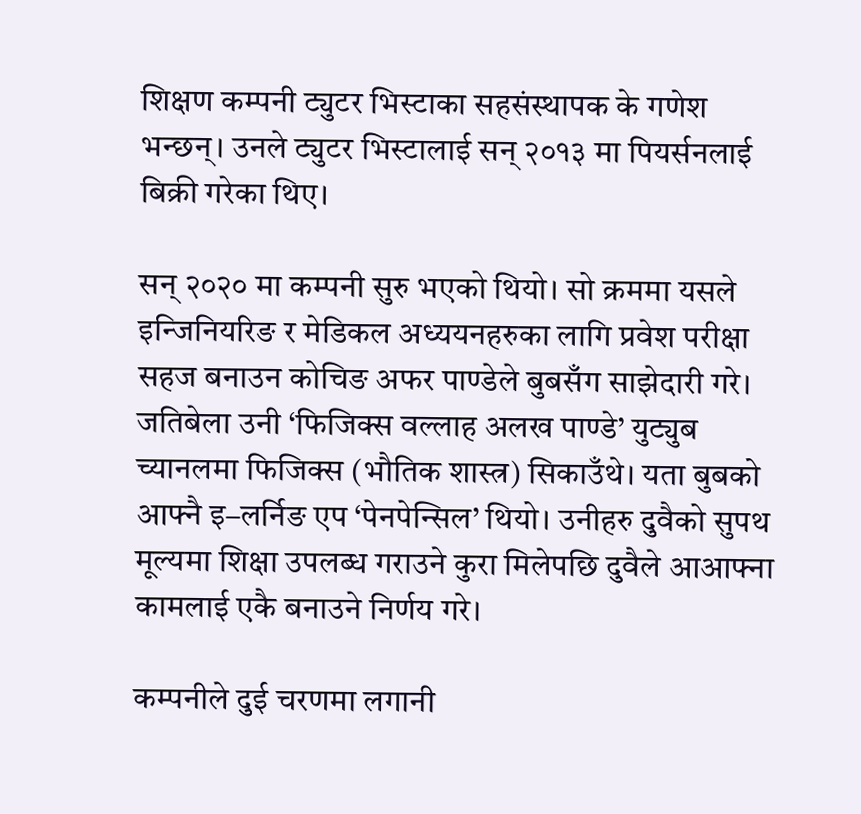शिक्षण कम्पनी ट्युटर भिस्टाका सहसंस्थापक के गणेश भन्छन्। उनले ट्युटर भिस्टालाई सन् २०१३ मा पियर्सनलाई बिक्री गरेका थिए।

सन् २०२० मा कम्पनी सुरु भएको थियो। सो क्रममा यसले इन्जिनियरिङ र मेडिकल अध्ययनहरुका लागि प्रवेश परीक्षा सहज बनाउन कोचिङ अफर पाण्डेले बुबसँग साझेदारी गरे। जतिबेला उनी ‘फिजिक्स वल्लाह अलख पाण्डे’ युट्युब च्यानलमा फिजिक्स (भौतिक शास्त्र) सिकाउँथे। यता बुबको आफ्नै इ–लर्निङ एप ‘पेनपेन्सिल’ थियो। उनीहरु दुवैको सुपथ मूल्यमा शिक्षा उपलब्ध गराउने कुरा मिलेपछि दुवैले आआफ्ना कामलाई एकै बनाउने निर्णय गरे।

कम्पनीले दुई चरणमा लगानी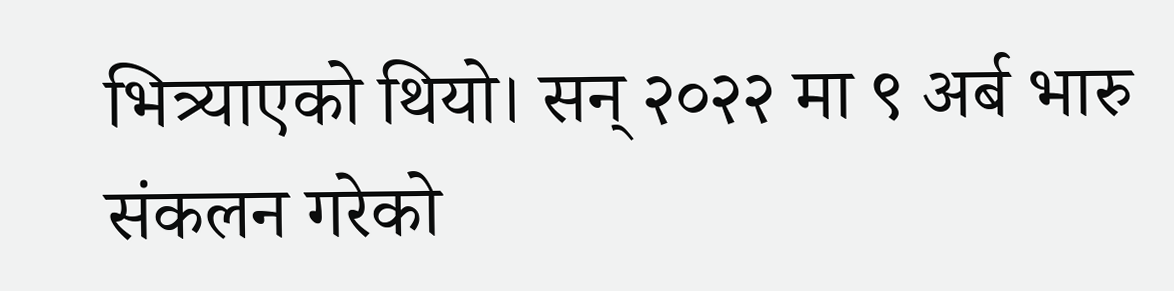भित्र्याएको थियो। सन् २०२२ मा ९ अर्ब भारु संकलन गरेको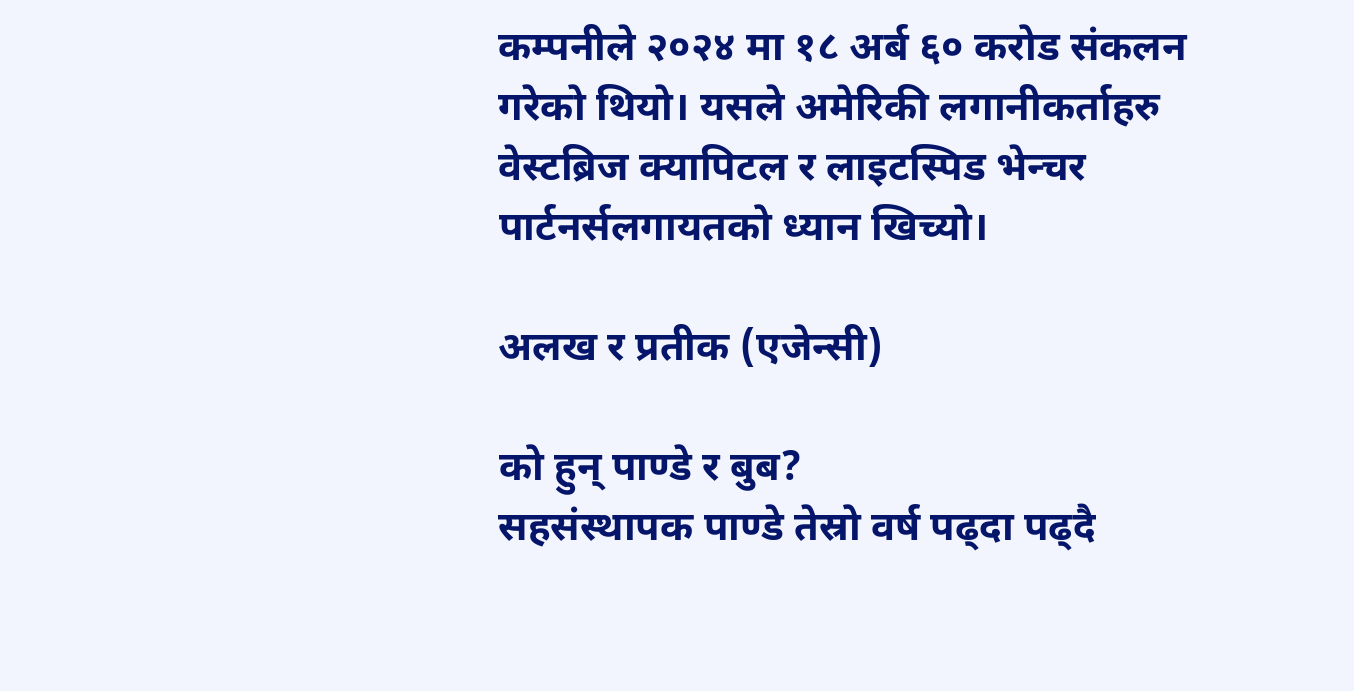कम्पनीले २०२४ मा १८ अर्ब ६० करोड संकलन गरेको थियो। यसले अमेरिकी लगानीकर्ताहरु वेस्टब्रिज क्यापिटल र लाइटस्पिड भेन्चर पार्टनर्सलगायतको ध्यान खिच्यो।

अलख र प्रतीक (एजेन्सी)

को हुन् पाण्डे र बुब?
सहसंस्थापक पाण्डे तेस्रो वर्ष पढ्दा पढ्दै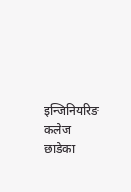इन्जिनियरिङ कलेज छाडेका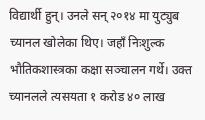विद्यार्थी हुन्। उनले सन् २०१४ मा युट्युब च्यानल खोलेका थिए। जहाँ निःशुल्क भौतिकशास्त्रका कक्षा सञ्चालन गर्थे। उक्त च्यानलले त्यसयता १ करोड ४० लाख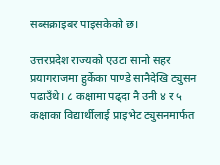सब्सक्राइबर पाइसकेको छ।

उत्तरप्रदेश राज्यको एउटा सानो सहर प्रयागराजमा हुर्केका पाण्डे सानैदेखि ट्युसन पढाउँथे। ८ कक्षामा पढ्दा नै उनी ४ र ५ कक्षाका विद्यार्थीलाई प्राइभेट ट्युसनमार्फत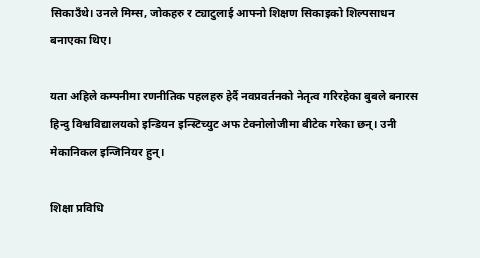सिकाउँथे। उनले मिम्स, जोकहरु र ट्याटुलाई आफ्नो शिक्षण सिकाइको शिल्पसाधन बनाएका थिए।

यता अहिले कम्पनीमा रणनीतिक पहलहरु हेर्दै नवप्रवर्तनको नेतृत्व गरिरहेका बुबले बनारस हिन्दु विश्वविद्यालयको इन्डियन इन्स्टिच्युट अफ टेक्नोलोजीमा बीटेक गरेका छन्। उनी मेकानिकल इन्जिनियर हुन्।

शिक्षा प्रविधि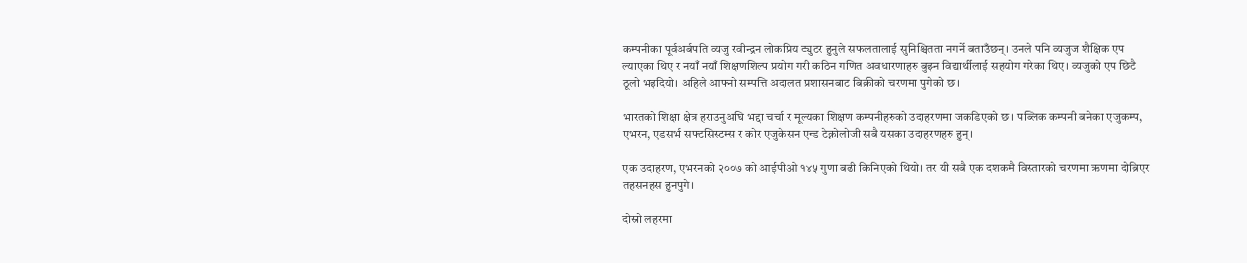कम्पनीका पूर्वअर्बपति व्यजु रवीन्द्रन लोकप्रिय ट्युटर हुनुले सफलतालाई सुनिश्चितता नगर्ने बताउँछन्। उनले पनि व्यजुज शैक्षिक एप ल्याएका थिए र नयाँ नयाँ शिक्षणशिल्प प्रयोग गरी कठिन गणित अवधारणाहरु बुझ्न विद्यार्थीलाई सहयोग गरेका थिए। व्यजुको एप छिटै ठूलो भइदियो। अहिले आफ्नो सम्पत्ति अदालत प्रशासनबाट बिक्रीको चरणमा पुगेको छ।

भारतको शिक्षा क्षेत्र हराउनुअघि भद्दा चर्चा र मूल्यका शिक्षण कम्पनीहरुको उदाहरणमा जकडिएको छ। पब्लिक कम्पनी बनेका एजुकम्प, एभरन, एडसर्भ सफ्टसिस्टम्स र कोर एजुकेसन एन्ड टेक्नोलोजी सबै यसका उदाहरणहरु हुन्।

एक उदाहरण, एभरनको २००७ को आईपीओ १४५ गुणा बढी किनिएको थियो। तर यी सबै एक दशकमै विस्तारको चरणमा ऋणमा दोब्रिएर तहसनहस हुनपुगे।

दोस्रो लहरमा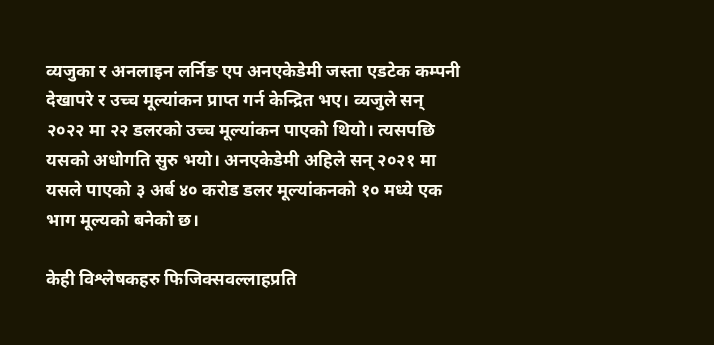व्यजुका र अनलाइन लर्निङ एप अनएकेडेमी जस्ता एडटेक कम्पनी देखापरे र उच्च मूल्यांकन प्राप्त गर्न केन्द्रित भए। व्यजुले सन् २०२२ मा २२ डलरको उच्च मूल्यांकन पाएको थियो। त्यसपछि यसको अधोगति सुरु भयो। अनएकेडेमी अहिले सन् २०२१ मा यसले पाएको ३ अर्ब ४० करोड डलर मूल्यांकनको १० मध्ये एक भाग मूल्यको बनेको छ।

केही विश्लेषकहरु फिजिक्सवल्लाहप्रति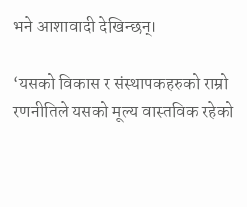भने आशावादी देखिन्छन्।

‘यसको विकास र संस्थापकहरुको राम्रो रणनीतिले यसको मूल्य वास्तविक रहेको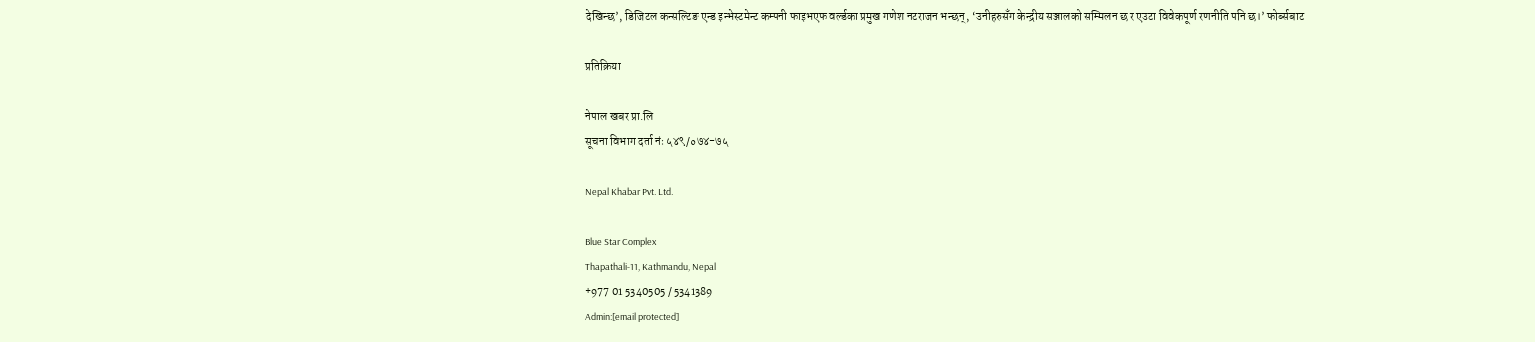देखिन्छ’, डिजिटल कन्सल्टिङ एन्ड इन्भेस्टमेन्ट कम्पनी फाइभएफ वर्ल्डका प्रमुख गणेश नटराजन भन्छन्, ‘उनीहरुसँग केन्द्रीय सञ्जालको सम्मिलन छ र एउटा विवेकपूर्ण रणनीति पनि छ।’ फोर्ब्सबाट

प्रतिक्रिया

नेपाल खबर प्रा.लि
सूचना विभाग दर्ता नंः ५४९/०७४-७५

Nepal Khabar Pvt. Ltd.

Blue Star Complex
Thapathali-11, Kathmandu, Nepal
+977 01 5340505 / 5341389
Admin:[email protected]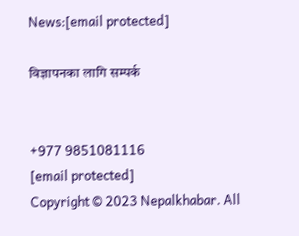News:[email protected]

विज्ञापनका लागि सम्पर्क


+977 9851081116
[email protected]
Copyright © 2023 Nepalkhabar. All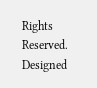Rights Reserved. Designed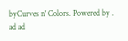byCurves n' Colors. Powered by .
ad ad